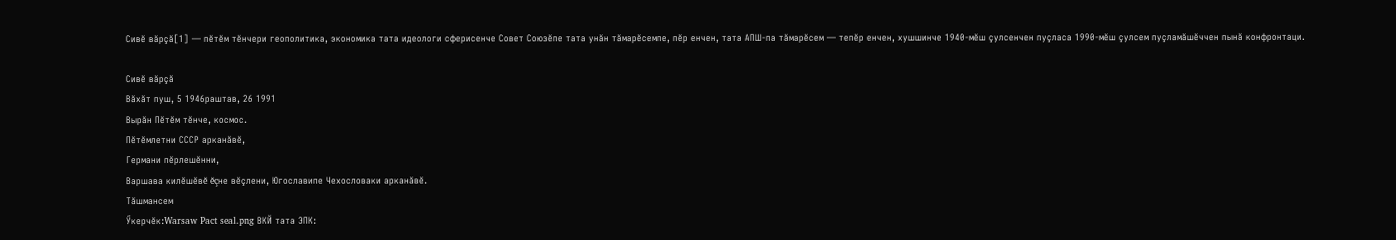Сивĕ вăрçă[1] — пĕтĕм тĕнчери геополитика, экономика тата идеологи сферисенче Совет Союзĕпе тата унăн тăмарĕсемпе, пĕр енчен, тата АПШ-па тăмарĕсем — тепĕр енчен, хушшинче 1940-мĕш çулсенчен пуçласа 1990-мĕш çулсем пуçламăшĕччен пынă конфронтаци.

Сивĕ вăрçă
Вăхăт пуш, 5 1946раштав, 26 1991
Вырăн Пĕтĕм тĕнче, космос.
Пĕтĕмлетни СССР арканăвĕ,
Германи пĕрлешĕнни,
Варшава килĕшĕвĕ ĕçне вĕçлени, Югославипе Чехословаки арканăвĕ.
Тăшмансем
Ӳкерчĕк:Warsaw Pact seal.png ВКЙ тата ЭПК: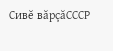Сивĕ вăрçăСССР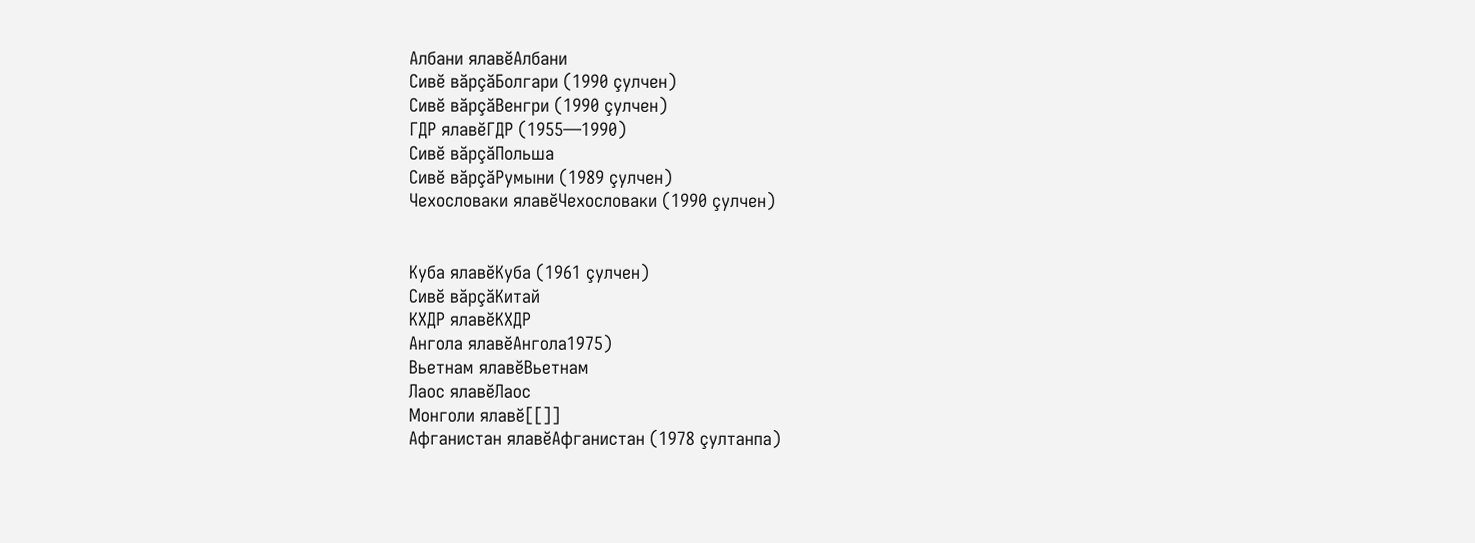Албани ялавĕАлбани
Сивĕ вăрçăБолгари (1990 çулчен)
Сивĕ вăрçăВенгри (1990 çулчен)
ГДР ялавĕГДР (1955—1990)
Сивĕ вăрçăПольша
Сивĕ вăрçăРумыни (1989 çулчен)
Чехословаки ялавĕЧехословаки (1990 çулчен)


Куба ялавĕКуба (1961 çулчен)
Сивĕ вăрçăКитай
КХДР ялавĕКХДР
Ангола ялавĕАнгола1975)
Вьетнам ялавĕВьетнам
Лаос ялавĕЛаос
Монголи ялавĕ[[]]
Афганистан ялавĕАфганистан (1978 çултанпа)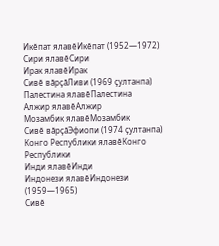Икĕпат ялавĕИкĕпат (1952—1972)
Сири ялавĕСири
Ирак ялавĕИрак
Сивĕ вăрçăЛиви (1969 çултанпа)
Палестина ялавĕПалестина
Алжир ялавĕАлжир
Мозамбик ялавĕМозамбик
Сивĕ вăрçăЭфиопи (1974 çултанпа)
Конго Республики ялавĕКонго Республики
Инди ялавĕИнди
Индонези ялавĕИндонези (1959—1965)
Сивĕ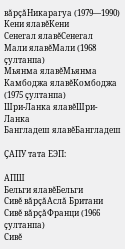вăрçăНикарагуа (1979—1990)
Кени ялавĕКени
Сенегал ялавĕСенегал
Мали ялавĕМали (1968 çултанпа)
Мьянма ялавĕМьянма
Камбоджа ялавĕКомбоджа (1975 çултанпа)
Шри-Ланка ялавĕШри-Ланка
Бангладеш ялавĕБангладеш

ÇАПУ тата ЕЭП:

АПШ
Бельги ялавĕБельги
Сивĕ вăрçăАслă Британи
Сивĕ вăрçăФранци (1966 çултанпа)
Сивĕ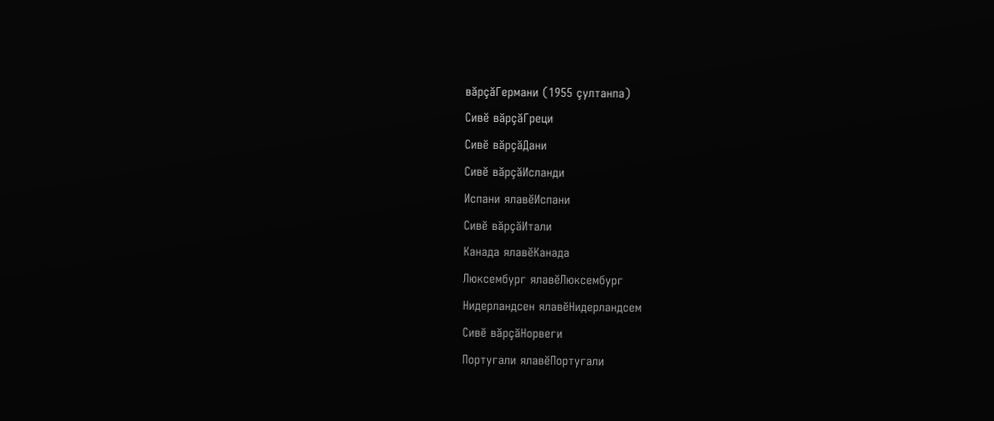вăрçăГермани (1955 çултанпа)
Сивĕ вăрçăГреци
Сивĕ вăрçăДани
Сивĕ вăрçăИсланди
Испани ялавĕИспани
Сивĕ вăрçăИтали
Канада ялавĕКанада
Люксембург ялавĕЛюксембург
Нидерландсен ялавĕНидерландсем
Сивĕ вăрçăНорвеги
Португали ялавĕПортугали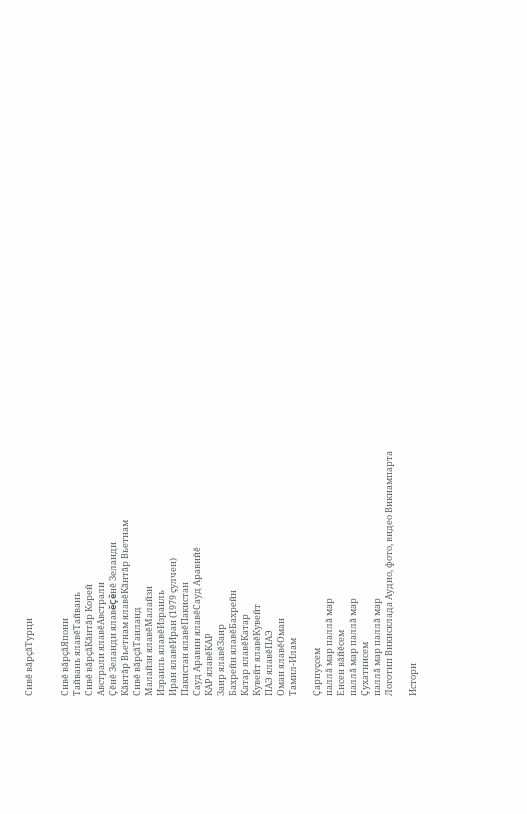Сивĕ вăрçăТурци


Сивĕ вăрçăЯпони
Тайвань ялавĕТайвань
Сивĕ вăрçăКăнтăр Корей
Австрали ялавĕАвстрали
Çĕнĕ Зеланди ялавĕÇĕнĕ Зеланди
Кăнтăр Вьетнам ялавĕКăнтăр Вьетнам
Сивĕ вăрçăТаиланд
Малайзи ялавĕМалайзи
Израиль ялавĕИзраиль
Иран ялавĕИран (1979 çулчен)
Пакистан ялавĕПакистан
Сауд Аравин ялавĕСауд Аравийĕ
КАР ялавĕКАР
Заир ялавĕЗаир
Бахрейн ялавĕБахрейн
Катар ялавĕКатар
Кувейт ялавĕКувейт
ПАЭ ялавĕПАЭ
Оман ялавĕОман
Тамил-Илам

Çарпуçсем
паллă мар паллă мар
Енсен вăйĕсем
паллă мар паллă мар
Çухатнисем
паллă мар паллă мар
Логотип Викисклада Аудио, фото, видео Викиампарта

Истори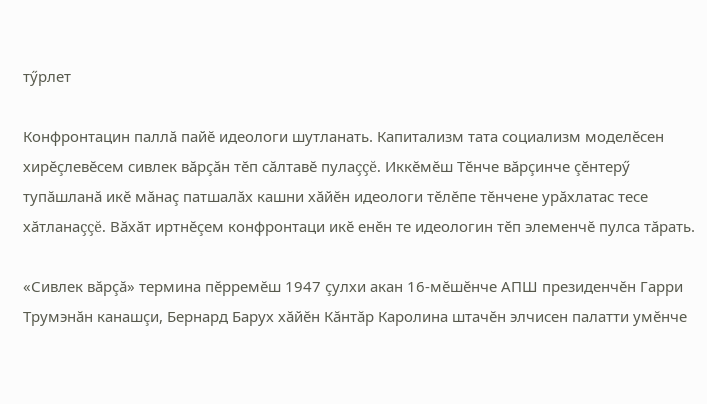тӳрлет

Конфронтацин паллă пайĕ идеологи шутланать. Капитализм тата социализм моделĕсен хирĕçлевĕсем сивлек вăрçăн тĕп сăлтавĕ пулаççĕ. Иккĕмĕш Тĕнче вăрçинче çĕнтерӳ тупăшланă икĕ мăнаç патшалăх кашни хăйĕн идеологи тĕлĕпе тĕнчене урăхлатас тесе хăтланаççĕ. Вăхăт иртнĕçем конфронтаци икĕ енĕн те идеологин тĕп элеменчĕ пулса тăрать.

«Сивлек вăрçă» термина пĕрремĕш 1947 çулхи акан 16-мĕшĕнче АПШ президенчĕн Гарри Трумэнăн канашçи, Бернард Барух хăйĕн Кăнтăр Каролина штачĕн элчисен палатти умĕнче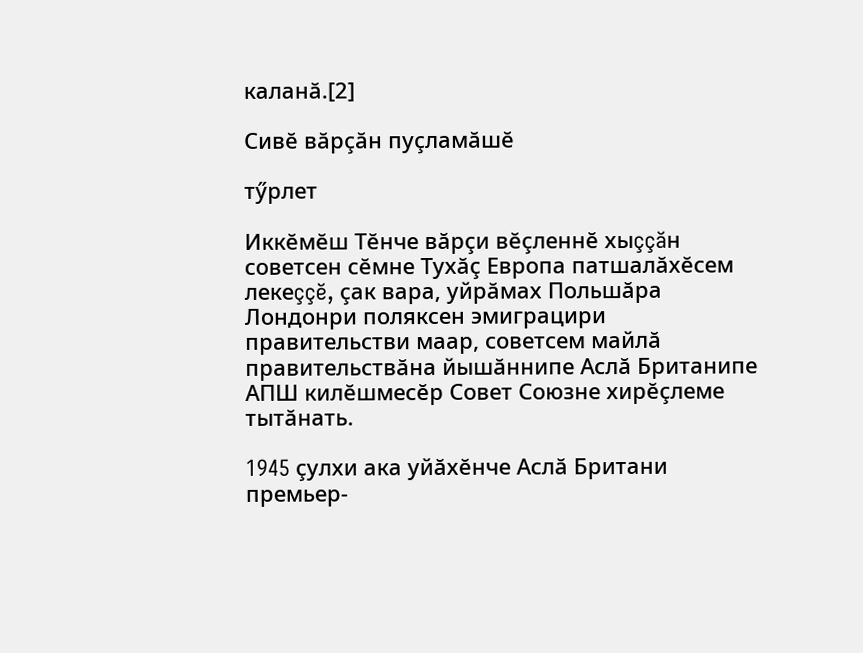каланă.[2]

Сивĕ вăрçăн пуçламăшĕ

тӳрлет

Иккĕмĕш Тĕнче вăрçи вĕçленнĕ хыççăн советсен сĕмне Тухăç Европа патшалăхĕсем лекеççĕ, çак вара, уйрăмах Польшăра Лондонри поляксен эмиграцири правительстви маар, советсем майлă правительствăна йышăннипе Аслă Британипе АПШ килĕшмесĕр Совет Союзне хирĕçлеме тытăнать.

1945 çулхи ака уйăхĕнче Аслă Британи премьер-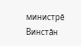министрĕ Винстăн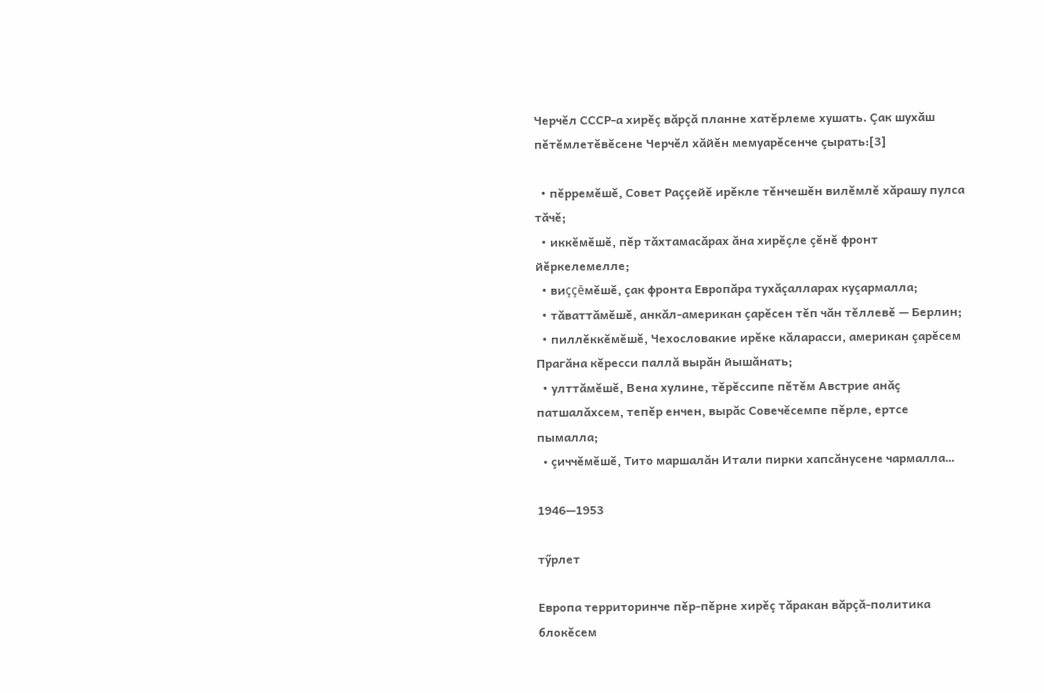Черчĕл СССР-а хирĕç вăрçă планне хатĕрлеме хушать. Çак шухăш пĕтĕмлетĕвĕсене Черчĕл хăйĕн мемуарĕсенче çырать:[3]

  • пĕрремĕшĕ, Совет Раççейĕ ирĕкле тĕнчешĕн вилĕмлĕ хăрашу пулса тăчĕ;
  • иккĕмĕшĕ, пĕр тăхтамасăрах ăна хирĕçле çĕнĕ фронт йĕркелемелле;
  • виççĕмĕшĕ, çак фронта Европăра тухăçалларах куçармалла;
  • тăваттăмĕшĕ, анкăл-американ çарĕсен тĕп чăн тĕллевĕ — Берлин;
  • пиллĕккĕмĕшĕ, Чехословакие ирĕке кăларасси, американ çарĕсем Прагăна кĕресси паллă вырăн йышăнать;
  • улттăмĕшĕ, Вена хулине, тĕрĕссипе пĕтĕм Австрие анăç патшалăхсем, тепĕр енчен, вырăс Совечĕсемпе пĕрле, ертсе пымалла;
  • çиччĕмĕшĕ, Тито маршалăн Итали пирки хапсăнусене чармалла…

1946—1953

тӳрлет

Европа территоринче пĕр-пĕрне хирĕç тăракан вăрçă-политика блокĕсем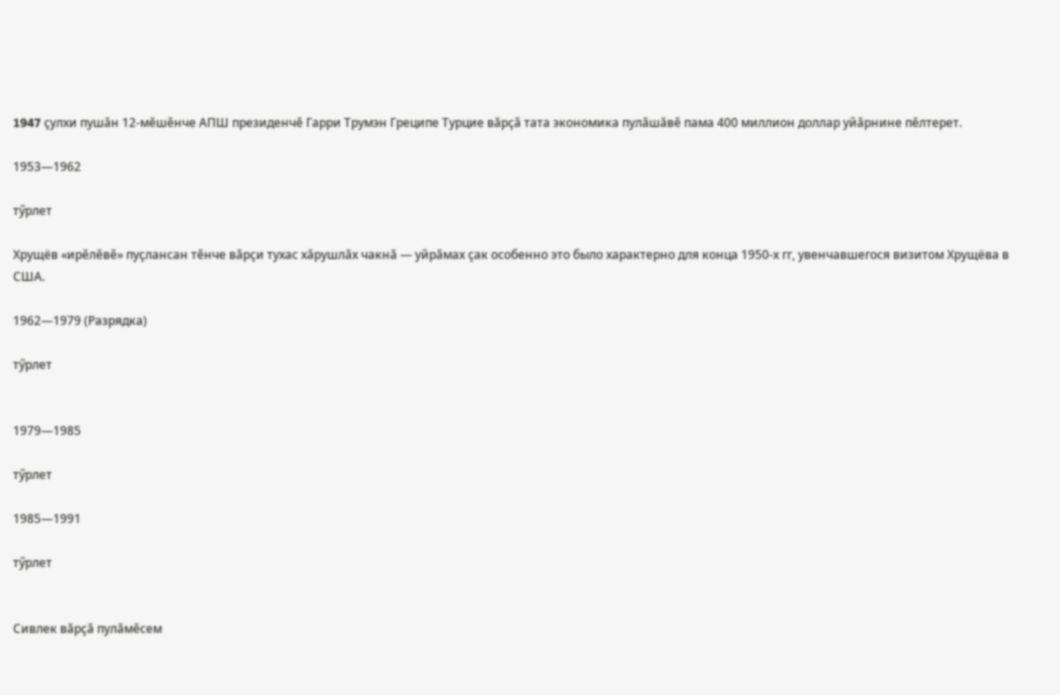1947 çулхи пушăн 12-мĕшĕнче АПШ президенчĕ Гарри Трумэн Греципе Турцие вăрçă тата экономика пулăшăвĕ пама 400 миллион доллар уйăрнине пĕлтерет.

1953—1962

тӳрлет

Хрущёв «ирĕлĕвĕ» пуçлансан тĕнче вăрçи тухас хăрушлăх чакнă — уйрăмах çак особенно это было характерно для конца 1950-х гг, увенчавшегося визитом Хрущёва в США.

1962—1979 (Разрядка)

тӳрлет


1979—1985

тӳрлет

1985—1991

тӳрлет


Сивлек вăрçă пулăмĕсем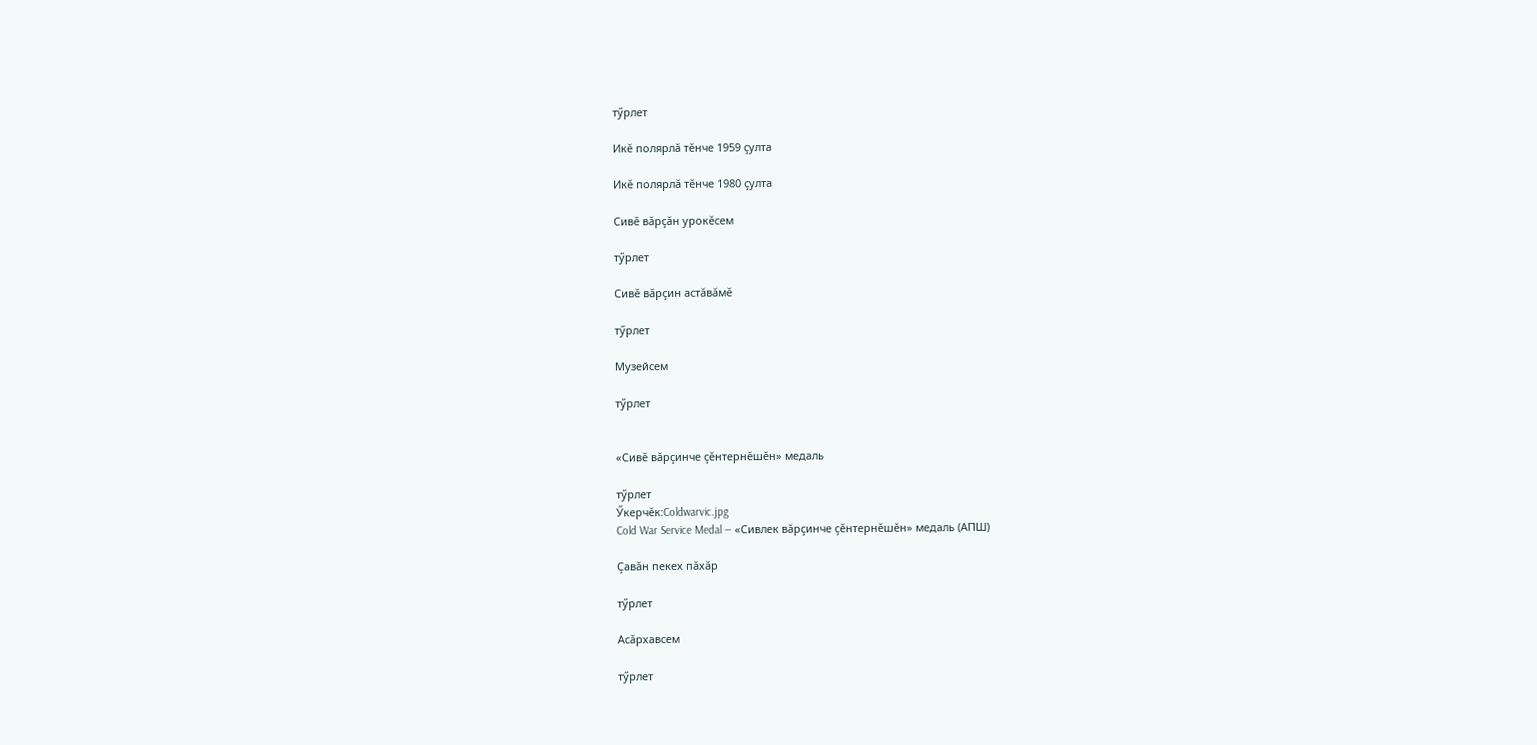тӳрлет

Икĕ полярлă тĕнче 1959 çулта

Икĕ полярлă тĕнче 1980 çулта

Сивĕ вăрçăн урокĕсем

тӳрлет

Сивĕ вăрçин астăвăмĕ

тӳрлет

Музейсем

тӳрлет


«Сивĕ вăрçинче çĕнтернĕшĕн» медаль

тӳрлет
Ӳкерчĕк:Coldwarvic.jpg
Cold War Service Medal — «Сивлек вăрçинче çĕнтернĕшĕн» медаль (АПШ)

Çавăн пекех пăхăр

тӳрлет

Асăрхавсем

тӳрлет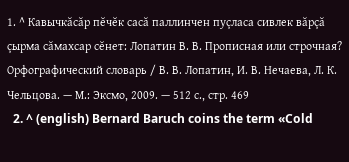1. ^ Кавычкăсăр пĕчĕк сасă паллинчен пуçласа сивлек вăрçă çырма сăмахсар сĕнет: Лопатин В. В. Прописная или строчная? Орфографический словарь / В. В. Лопатин, И. В. Нечаева, Л. К. Чельцова. — М.: Эксмо, 2009. — 512 с., стр. 469
  2. ^ (english) Bernard Baruch coins the term «Cold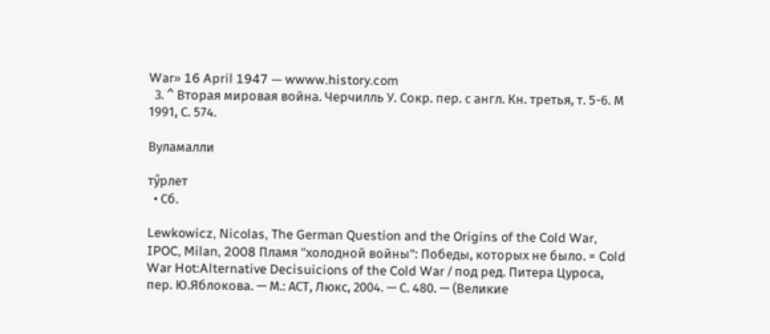War» 16 April 1947 — wwww.history.com
  3. ^ Вторая мировая война. Черчилль У. Сокр. пер. с англ. Кн. третья, т. 5-6. М 1991, С. 574.

Вуламалли

тӳрлет
  • Сб.

Lewkowicz, Nicolas, The German Question and the Origins of the Cold War, IPOC, Milan, 2008 Пламя "холодной войны": Победы, которых не было. = Cold War Hot:Alternative Decisuicions of the Cold War / под ред. Питера Цуроса, пер. Ю.Яблокова. — М.: АСТ, Люкс, 2004. — С. 480. — (Великие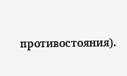противостояния).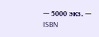— 5000 экз. — ISBN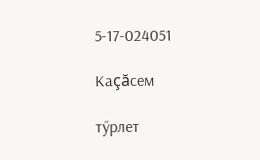5-17-024051

Каçăсем

тӳрлет